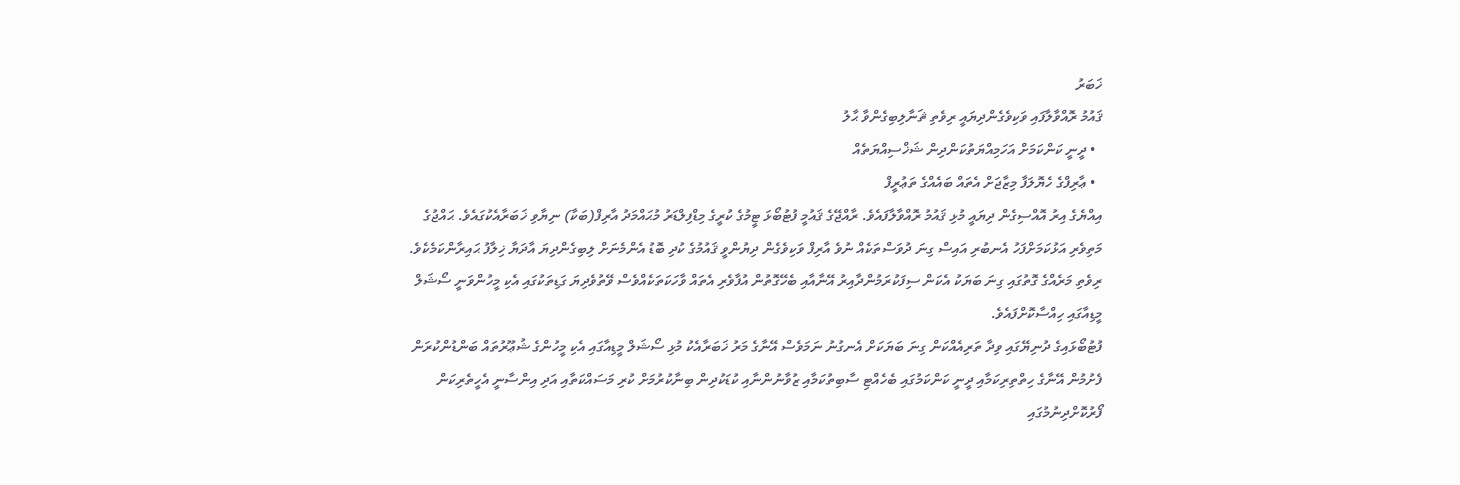ޚަބަރު
ޤައުމު ރޮއްވާލާފައި ވަކިވެގެންދިޔައީ ރިވެތި ޘަނާލިބިގެންވާ ޙާލު
  • ދީނީ ކަންކަމަށް އަހަމިއްޔަތުކަންދިން ޝަޚްސިއްޔަތެއް
  • ޢާރިފްގެ ހެޔޮލަފާ މިޒާޖަށް އެތައް ބައެއްގެ ތަޢުރީފް
އިއްޔެގެ އިރު އޮއްސިގެން ދިޔައީ މުޅި ޤައުމު ރޮއްވާލާފައެވެ. ރާއްޖޭގެ ޤައުމީ ފުޓުބޯޅަ ޓީމުގެ ކުރީގެ މިޑްފިލްޑަރު މުޙައްމަދު އާރިފް(ބަކާ) ނިޔާވި ޚަބަރާއެކުގައެވެ. ޙައްޖުގެ މަތިވެރި އަޅުކަމަށްފަހު އެނބުރި އައިސް ގިނަ ދުވަސްތަކެއް ނުވެ އާރިފް ވަކިވެގެން ދިޔުންވީ ޤައުމުގެ ކުދި ބޮޑު އެންމެނަށް ލިބިގެންދިޔަ އާދަޔާ ޚިލާފު ޙައިރާންކަމެކެވެ. ރިވެތި މަރެއްގެ ގޮތުގައި ގިނަ ބަޔަކު އެކަން ސިފަކުރަމުންދާއިރު އޭނާއާއި ބެހޭގޮތުން އުފާވެރި އެތައް ވާހަކަތަކެއްވެސް ވޭތުވެދިޔަ ގަޑިތަކުގައި އެކި މީހުންވަނީ ސޯޝަލް މީޑިއާގައި ހިއްސާކޮށްފައެވެ.
ފުޓުބޯޅައިގެ ދުނިޔޭގައި ވިދާ ތަރިއެއްކަން ގިނަ ބަޔަކަށް އެނގުނު ނަމަވެސް އޭނާގެ މަރު ޚަބަރާއެކު މުޅި ސޯޝަލް މީޑިއާގައި އެކި މީހުންގެ ޝުޢޫރުތައް ބަންޑުންކުރަން ފެށުމުން އޭނާގެ ހިތްތިރިކަމާއި ދީނީ ކަންކަމުގައި ބެހެއްޓި ސާބިތުކަމާއި ޒުވާނުންނާއި ކުޑަކުދިން ބިނާކުރުމަށް ކުރި މަސައްކަތާއި އަދި އިންސާނީ އެހީތެރިކަން ފޯރުކޮށްދިނުމުގައި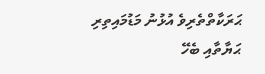ޙަރަކާތްތެރިވެ އުޅުނު މަޑުމައިތިރި ޙަޔާތާއި ބެހޭ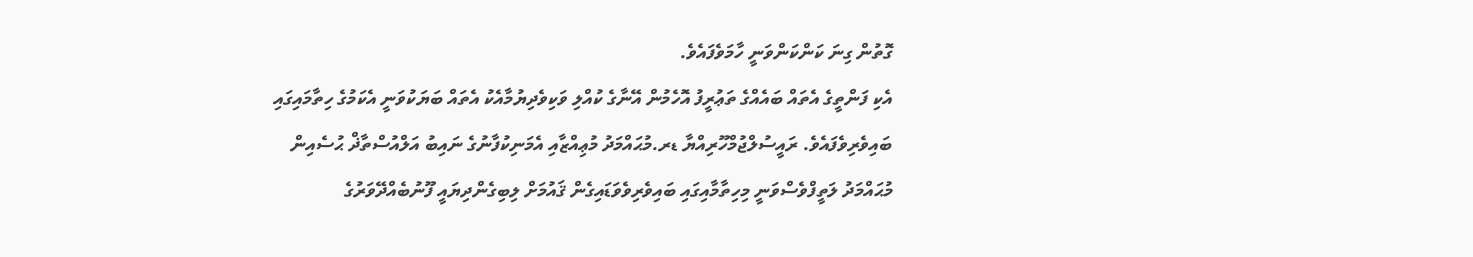ގޮތުން ގިނަ ކަންކަންވަނީ ހާމަވެފައެވެ.
އެކި ފަންތީގެ އެތައް ބައެއްގެ ތަޢުރީފު އޮހެމުން އޭނާގެ ކުއްލި ވަކިވެދިޔުމާއެކު އެތައް ބަޔަކުވަނީ އެކަމުގެ ހިތާމައިގައި ބައިވެރިވެފައެވެ. ރައީސުލްޖުމްހޫރިއްޔާ ޑރ.މުޙައްމަދު މުޢިއްޒާއި އެމަނިކުފާނުގެ ނައިބު އަލްއުސްތާޛް ޙުސެއިން މުޙައްމަދު ލަތީފްވެސްވަނީ މިހިތާމާއިގައި ބައިވެރިވެވަޑައިގެން ޤައުމަށް ލިބިގެންދިޔައީ ފޫނުބެއްދޭވަރުގެ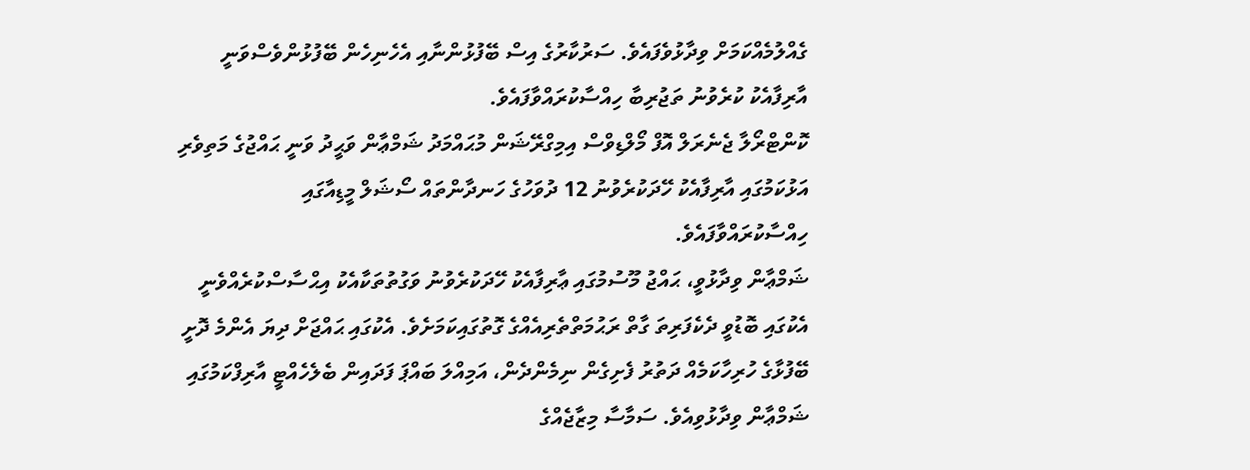ގެއްލުމެއްކަމަށް ވިދާޅުވެފައެވެ. ސަރުކާރުގެ އިސް ބޭފުޅުންނާއި އެހެނިހެން ބޭފުޅުންވެސްވަނީ އާރިފާއެކު ކުރެވުނު ތަޖުރިބާ ހިއްސާކުރައްވާފައެވެ.
ކޮންޓްރޯލާ ޖެނެރަލް އޮފް މޯލްޑިވްސް އިމިގްރޭޝަން މުޙައްމަދު ޝަމްޢާން ވަޙީދު ވަނީ ޙައްޖުގެ މަތިވެރި އަޅުކަމުގައި އާރިފާއެކު ހޭދަކުރެވުނު 12 ދުވަހުގެ ހަނދާންތައް ސޯޝަލް މީޑިއާގައި ހިއްސާކުރައްވާފައެވެ.
ޝަމްޢާން ވިދާޅުވީ، ޙައްޖު މޫސުމުގައި ޢާރިފާއެކު ހޭދަކުރެވުނު ވަގުތުތަކާއެކު އިޙްސާސްކުރެއްވެނީ އެކުގައި ބޮޑުވީ ދެކެފަރިތަ ގާތް ރަޙުމަތްތެރިއެއްގެ ގޮތުގައިކަމަށެވެ. އެކުގައި ޙައްޖަށް ދިޔަ އެންމެ ދޮށީ ބޭފުޅާގެ ހުރިހާކަމެއް ދަތުރު ފެށިގެން ނިމެންދެން، އަމިއްލަ ބައްޕަ ފަދައިން ބެލެހެއްޓީ އާރިފްކަމުގައި ޝަމްޢާން ވިދާޅުވިއެވެ. ސަމާސާ މިޒާޖެއްގެ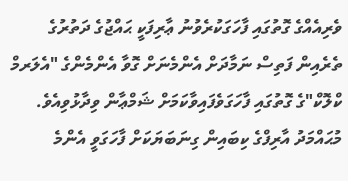ވެރިއެއްގެ ގޮތުގައި ފާހަގަކުރެވުނު ޢާރިފަކީ ޙައްޖުގެ ދަތުރުގެ ތެރެއިން ފަތިސް ނަމާދަށް އެންމެނަށް ގޮވާ އެންމެންގެ "އެލަރމް ކްލޮކް"ގެ ގޮތުގައި ފާހަގަވެފައިވާކަމަށް ޝަމްޢާން ވިދާޅުވިއެވެ.
މުޙައްމަދު އާރިފްގެ ކިބައިން ގިނަބަޔަކަށް ފާހަގަވީ އެންމެ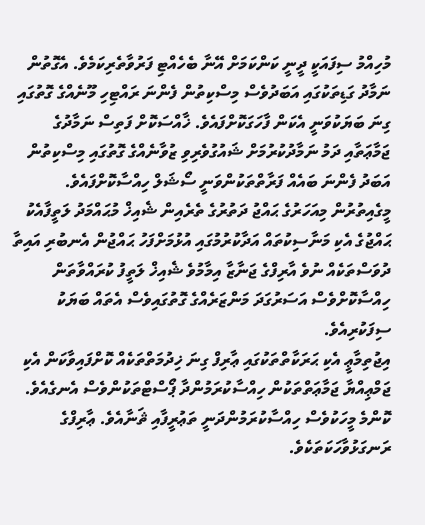މުހިއްމު ސިފައަކީ ދީނީ ކަންކަމަށް އޭނާ ބެހެއްޓި ފަރުވާތެރިކަމެވެ. އެގޮތުން ނަމާދު ގަޑިތަކުގައި އަބަދުވެސް މިސްކިތުން ފެންނަ ރައްޓިހި މޫނެއްގެ ގޮތުގައި ގިނަ ބަޔަކުވަނީ އެކަން ފާހަގަކޮށްފައެވެ. ޚާއްސަކޮށް ފަތިސް ނަމާދުގެ ޖަމާޢަތާއި ދަމު ނަމާދުކުރުމަށް ޝައުގުވެރިވި ޒުވާނެއްގެ ގޮތުގައި މިސްކިތުން އަބަދު ފެންނަ ބައެއް ފަރާތްތަކުންވަނީ ސޯޝަލް ހިއްސާކޮށްފައެވެ.
މީގެއިތުރުން މިއަހަރުގެ ޙައްޖު ދަތުރުގެ ތެރެއިން ޝެއިޚް މުޙައްމަދު ލަތީފާއެކު ޙައްޖުގެ އެކި މަނާސިކުތައް އަދާކުރުމުގައި އުޅުމަށްފަހު ޙައްޖުން އެނބުރި އައިތާ ދުވަސްތަކެއް ނުވެ އާރިފްގެ ޖަނާޒާ އިމާމުވެ ޝެއިޚް ލަތީފު ކުރައްވާތަން ހިއްސާކޮށްވެސް އަސަރުގަދަ މަންޒަރެއްގެ ގޮތުގައިވެސް އެތައް ބަޔަކު ސިފަކުރިއެވެ.
އިޖުތިމާޢީ އެކި ޙަރަކާތްތަކުގައި ޢާރިފް ގިނަ ޚިދުމަތްތަކެއް ކޮށްފައިވާކަން އެކި ޖަމްޢިއްޔާ ޖަމާޢަތްތަކުން ހިއްސާކުރަމުންދާ ޕޯސްޓްތަކުންވެސް އެނގެއެވެ. ކޮންމެ މީހަކުވެސް ހިއްސާކުރަމުންދަނީ ތަޢުރީފާއި ޘަނާއެވެ. ޢާރިފްގެ ރަނގަޅުވާހަކަތަކެވެ.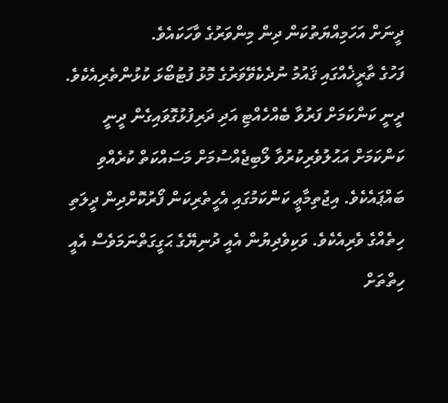ދީނަށް އަހަމިއްޔަތުކަން ދިން މިންވަރުގެ ވާހަކައެވެ.
ފަހުގެ ތާރީޚެއްގައި ޤައުމު ނުދެކެވޭވަރުގެ މޮޅު ފުޓުބޯޅަ ކުޅުންތެރިއެކެވެ. ދީނީ ކަންކަމަށް ފަރުވާ ބެއްހެއްޓި އަދި ދަރިފުޅުގޮވައިގެން ދީނީ ކަންކަމަށް އަޙުލުވެރިކުރުވާ ލޯބިޖެއްސުމަށް މަސައްކަތް ކުރެއްވި ބައްޕައެކެވެ. އިޖުތިމާޢީ ކަންކަމުގައި އެހީތެރިކަން ފޯރުކޮށްދިން ދީލަތި ހިތެއްގެ ވެރިއެކެވެ. ވަކިވެދިޔުން އެއީ ދުނިޔޭގެ ޙަގީގަތްނަމަވެސް އެއީ ހިތްތަށް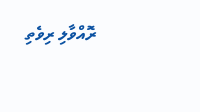ރޮއްވާލި ރިވެތި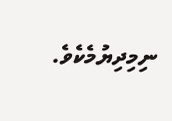ނިމިދިޔުމެކެވެ.